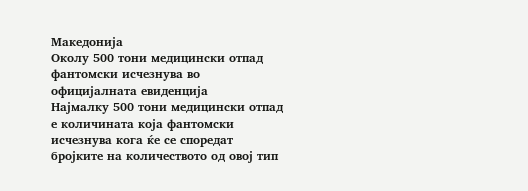Македонија
Околу 500 тони медицински отпад фантомски исчезнува во официјалната евиденција
Најмалку 500 тони медицински отпад е количината која фантомски исчезнува кога ќе се споредат бројките на количеството од овој тип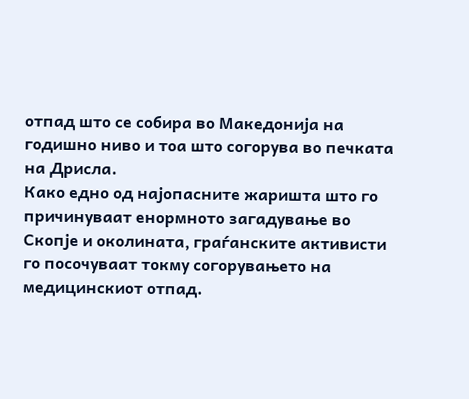отпад што се собира во Македонија на годишно ниво и тоа што согорува во печката на Дрисла.
Како едно од најопасните жаришта што го причинуваат енормното загадување во Скопје и околината, граѓанските активисти го посочуваат токму согорувањето на медицинскиот отпад.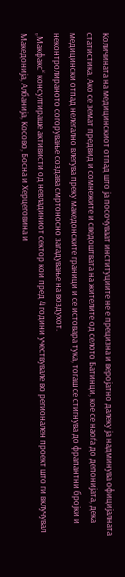Количината на медицинскиот отпад што ја посочуваат институциите не е прецизна и веројатно далеку ја надминува официјалната статистика. Ако се земат предвид и сомнежите и сведоштвата на жителите од селото Батинци, кое се наоѓа до депонијата, дека медицински отпад нелегално влегува преку македонските граници и се истовара тука, тогаш се стигнува до фрапантни бројки и неконтролираното согорување создава смртоносно загадување на воздухот.
„Макфакс“ консултираше активисти од невладиниот сектор кои пред 4 години учествувале во регионален проект што ги вклучувал Македонија, Албанија, Косово, Босна и Херцеговина и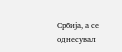Србија, а се однесувал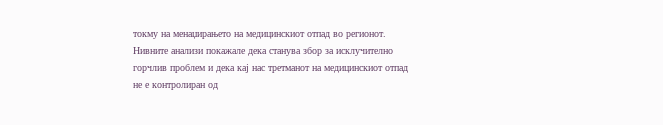токму на менаџирањето на медицинскиот отпад во регионот. Нивните анализи покажале дека станува збор за исклучително горчлив проблем и дека кај нас третманот на медицинскиот отпад не е контролиран од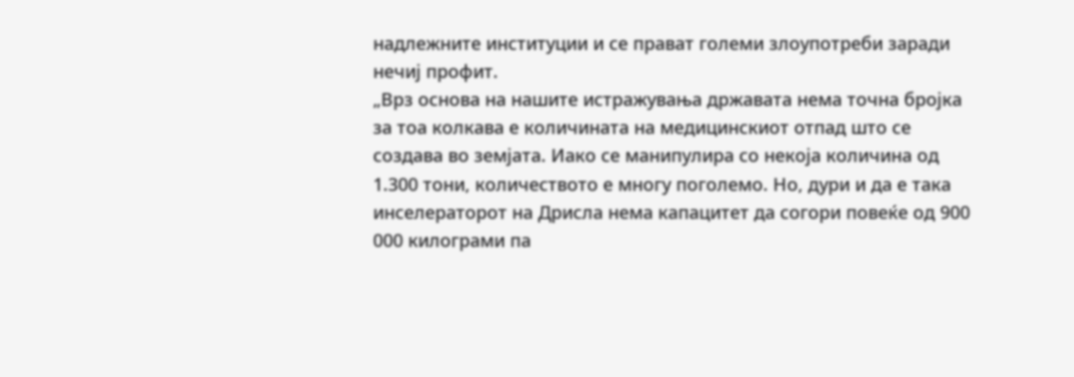надлежните институции и се прават големи злоупотреби заради нечиј профит.
„Врз основа на нашите истражувања државата нема точна бројка за тоа колкава е количината на медицинскиот отпад што се создава во земјата. Иако се манипулира со некоја количина од 1.300 тони, количеството е многу поголемо. Но, дури и да е така инселераторот на Дрисла нема капацитет да согори повеќе од 900 000 килограми па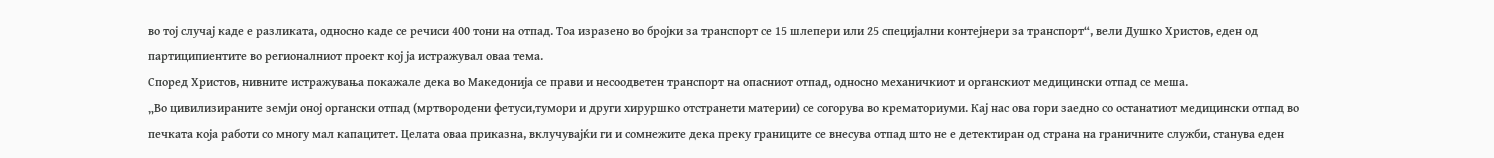во тој случај каде е разликата, односно каде се речиси 400 тони на отпад. Тоа изразено во бројки за транспорт се 15 шлепери или 25 специјални контејнери за транспорт“, вели Душко Христов, еден од партиципиентите во регионалниот проект кој ја истражувал оваа тема.
Според Христов, нивните истражувања покажале дека во Македонија се прави и несоодветен транспорт на опасниот отпад, односно механичкиот и органскиот медицински отпад се меша.
„Во цивилизираните земји оној органски отпад (мртвородени фетуси,тумори и други хируршко отстранети материи) се согорува во крематориуми. Кај нас ова гори заедно со останатиот медицински отпад во печката која работи со многу мал капацитет. Целата оваа приказна, вклучувајќи ги и сомнежите дека преку границите се внесува отпад што не е детектиран од страна на граничните служби, станува еден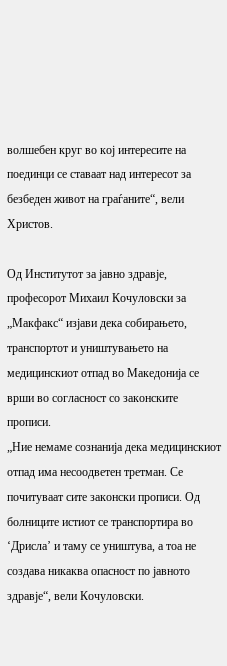волшебен круг во кој интересите на поединци се ставаат над интересот за безбеден живот на граѓаните“, вели Христов.

Од Институтот за јавно здравје, професорот Михаил Кочуловски за „Макфакс“ изјави дека собирањето, транспортот и уништувањето на медицинскиот отпад во Македонија се врши во согласност со законските прописи.
„Ние немаме сознанија дека медицинскиот отпад има несоодветен третман. Се почитуваат сите законски прописи. Од болниците истиот се транспортира во ‘Дрисла’ и таму се уништува, а тоа не создава никаква опасност по јавното здравје“, вели Кочуловски.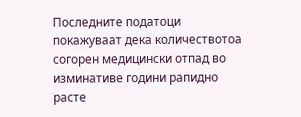Последните податоци покажуваат дека количествотоа согорен медицински отпад во изминативе години рапидно расте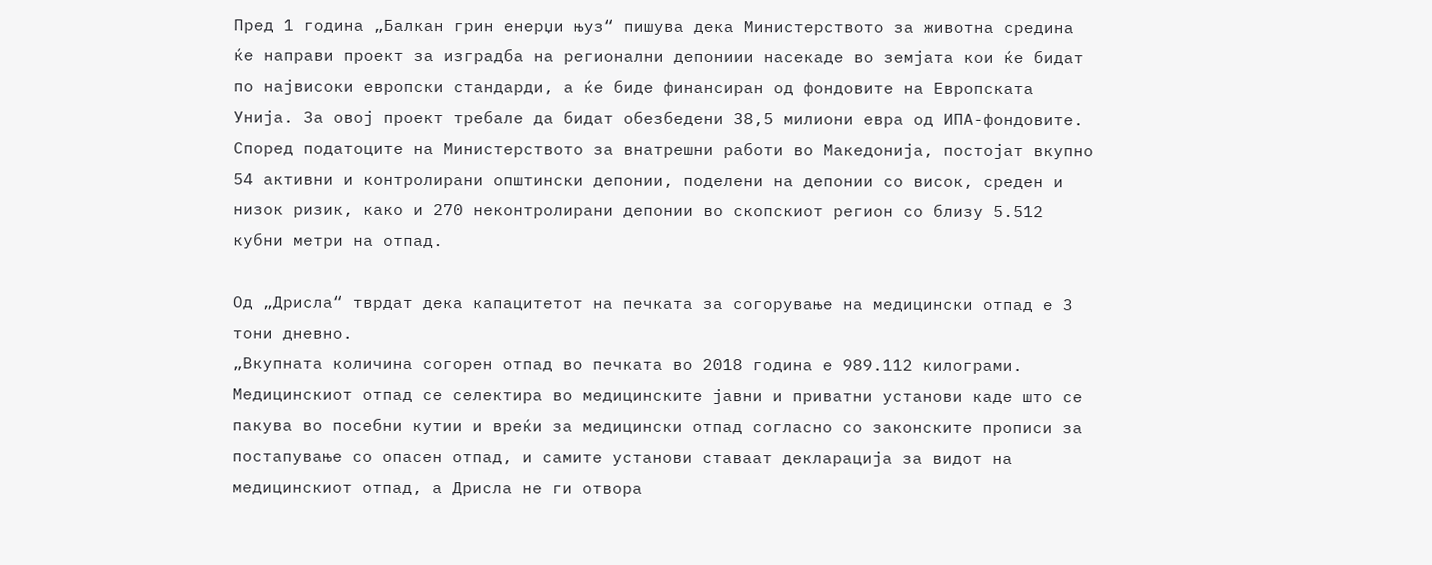Пред 1 година „Балкан грин енерџи њуз“ пишува дека Министерството за животна средина ќе направи проект за изградба на регионални депониии насекаде во земјата кои ќе бидат по највисоки европски стандарди, а ќе биде финансиран од фондовите на Европската Унија. За овој проект требале да бидат обезбедени 38,5 милиони евра од ИПА-фондовите.
Според податоците на Министерството за внатрешни работи во Македонија, постојат вкупно 54 активни и контролирани општински депонии, поделени на депонии со висок, среден и низок ризик, како и 270 неконтролирани депонии во скопскиот регион со близу 5.512 кубни метри на отпад.

Од „Дрисла“ тврдат дека капацитетот на печката за согорување на медицински отпад е 3 тони дневно.
„Вкупната количина согорен отпад во печката во 2018 година е 989.112 килограми. Медицинскиот отпад се селектира во медицинските јавни и приватни установи каде што се пакува во посебни кутии и вреќи за медицински отпад согласно со законските прописи за постапување со опасен отпад, и самите установи ставаат декларација за видот на медицинскиот отпад, а Дрисла не ги отвора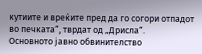кутиите и вреќите пред да го согори отпадот во печката“, тврдат од „Дрисла“.
Основното јавно обвинителство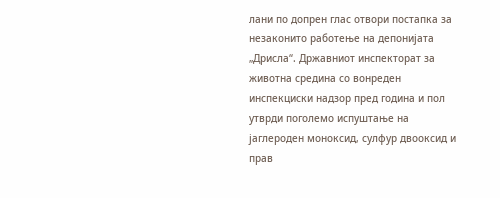лани по допрен глас отвори постапка за незаконито работење на депонијата „Дрисла“. Државниот инспекторат за животна средина со вонреден инспекциски надзор пред година и пол утврди поголемо испуштање на јаглероден моноксид, сулфур двооксид и прав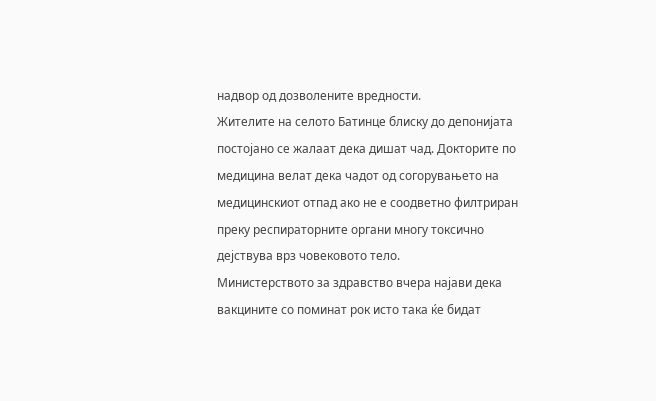надвор од дозволените вредности.
Жителите на селото Батинце блиску до депонијата постојано се жалаат дека дишат чад. Докторите по медицина велат дека чадот од согорувањето на медицинскиот отпад ако не е соодветно филтриран преку респираторните органи многу токсично дејствува врз човековото тело.
Министерството за здравство вчера најави дека вакцините со поминат рок исто така ќе бидат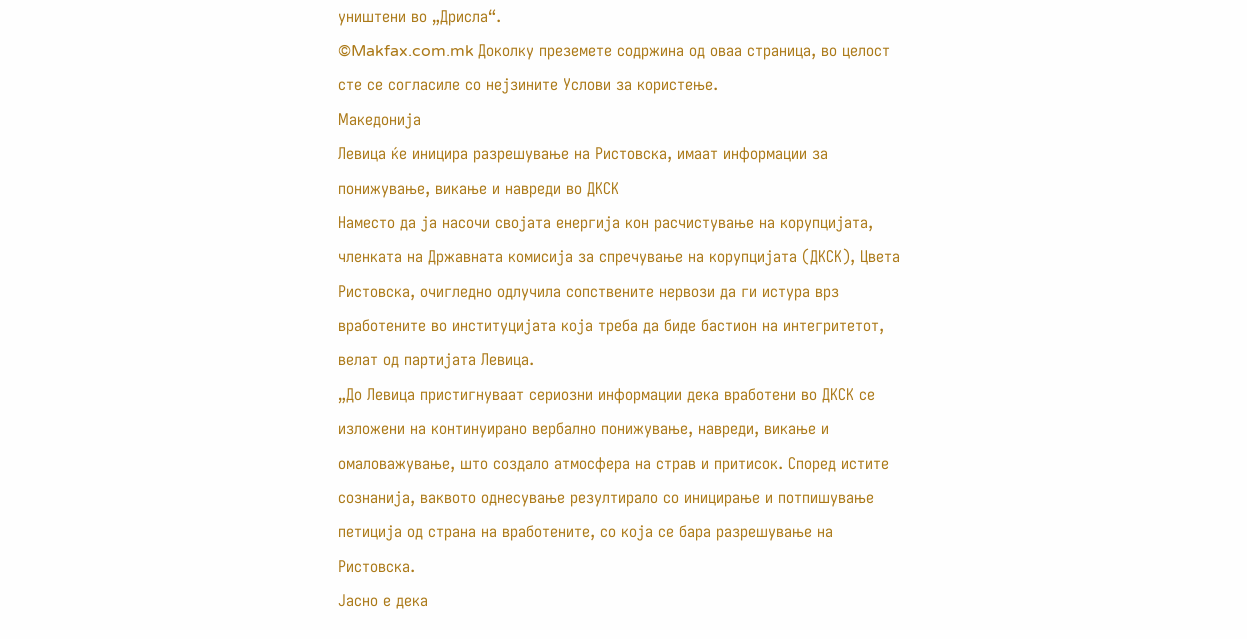уништени во „Дрисла“.
©Makfax.com.mk Доколку преземете содржина од оваа страница, во целост сте се согласиле со нејзините Услови за користење.
Македонија
Левица ќе иницира разрешување на Ристовска, имаат информации за понижување, викање и навреди во ДКСК
Наместо да ја насочи својата енергија кон расчистување на корупцијата, членката на Државната комисија за спречување на корупцијата (ДКСК), Цвета Ристовска, очигледно одлучила сопствените нервози да ги истура врз вработените во институцијата која треба да биде бастион на интегритетот, велат од партијата Левица.
„До Левица пристигнуваат сериозни информации дека вработени во ДКСК се изложени на континуирано вербално понижување, навреди, викање и омаловажување, што создало атмосфера на страв и притисок. Според истите сознанија, ваквото однесување резултирало со иницирање и потпишување петиција од страна на вработените, со која се бара разрешување на Ристовска.
Јасно е дека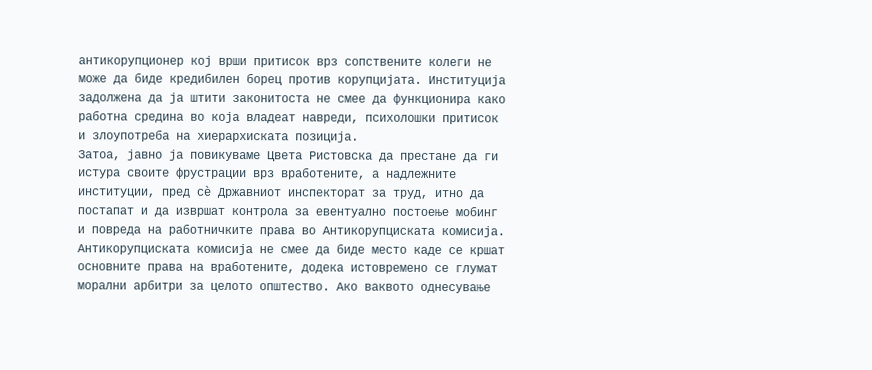антикорупционер кој врши притисок врз сопствените колеги не може да биде кредибилен борец против корупцијата. Институција задолжена да ја штити законитоста не смее да функционира како работна средина во која владеат навреди, психолошки притисок и злоупотреба на хиерархиската позиција.
Затоа, јавно ја повикуваме Цвета Ристовска да престане да ги истура своите фрустрации врз вработените, а надлежните институции, пред сè Државниот инспекторат за труд, итно да постапат и да извршат контрола за евентуално постоење мобинг и повреда на работничките права во Антикорупциската комисија.
Антикорупциската комисија не смее да биде место каде се кршат основните права на вработените, додека истовремено се глумат морални арбитри за целото општество. Ако ваквото однесување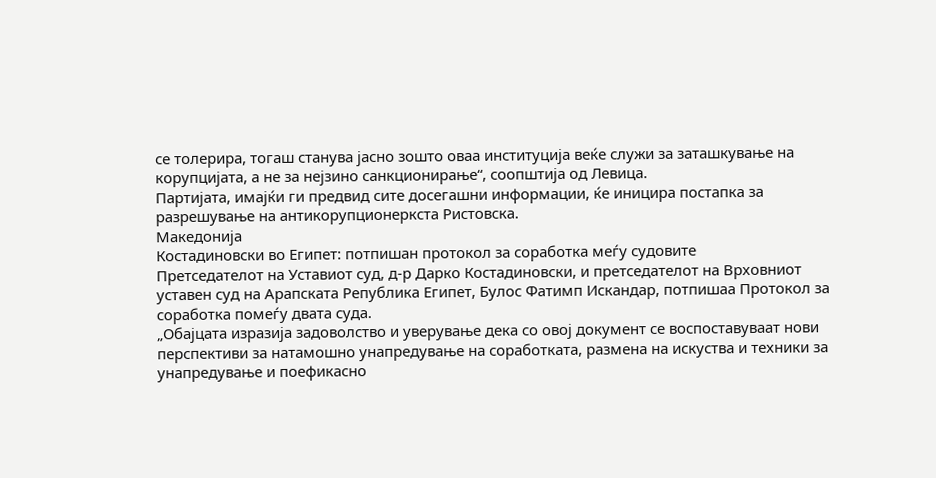се толерира, тогаш станува јасно зошто оваа институција веќе служи за заташкување на корупцијата, а не за нејзино санкционирање“, соопштија од Левица.
Партијата, имајќи ги предвид сите досегашни информации, ќе иницира постапка за разрешување на антикорупционеркста Ристовска.
Македонија
Костадиновски во Египет: потпишан протокол за соработка меѓу судовите
Претседателот на Уставиот суд, д-р Дарко Костадиновски, и претседателот на Врховниот уставен суд на Арапската Република Египет, Булос Фатимп Искандар, потпишаа Протокол за соработка помеѓу двата суда.
„Обајцата изразија задоволство и уверување дека со овој документ се воспоставуваат нови перспективи за натамошно унапредување на соработката, размена на искуства и техники за унапредување и поефикасно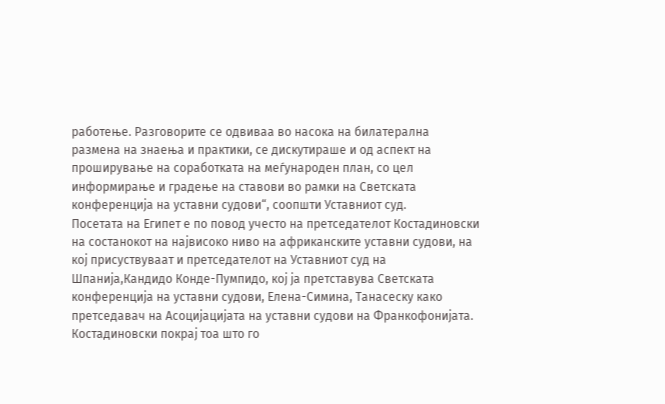работење. Разговорите се одвиваа во насока на билатерална размена на знаења и практики, се дискутираше и од аспект на проширување на соработката на меѓународен план, со цел информирање и градење на ставови во рамки на Светската конференција на уставни судови“, соопшти Уставниот суд.
Посетата на Египет е по повод учесто на претседателот Костадиновски на состанокот на највисоко ниво на африканските уставни судови, на кој присуствуваат и претседателот на Уставниот суд на Шпанија,Кандидо Конде-Пумпидо, кој ја претставува Светската конференција на уставни судови, Елена-Симина, Танасеску како претседавач на Асоцијацијата на уставни судови на Франкофонијата.
Костадиновски покрај тоа што го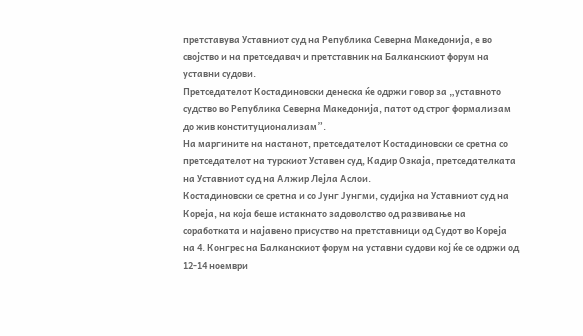претставува Уставниот суд на Република Северна Македонија, е во својство и на претседавач и претставник на Балканскиот форум на уставни судови.
Претседателот Костадиновски денеска ќе одржи говор за „уставното судство во Република Северна Македонија, патот од строг формализам до жив конституционализам”.
На маргините на настанот, претседателот Костадиновски се сретна со претседателот на турскиот Уставен суд, Кадир Озкаја, претседателката на Уставниот суд на Алжир Лејла Аслои.
Костадиновски се сретна и со Јунг Јунгми, судијка на Уставниот суд на Кореја, на која беше истакнато задоволство од развивање на соработката и најавено присуство на претставници од Судот во Кореја на 4. Конгрес на Балканскиот форум на уставни судови кој ќе се одржи од 12-14 ноември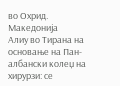во Охрид.
Македонија
Алиу во Тирана на основање на Пан-албански колеџ на хирурзи: се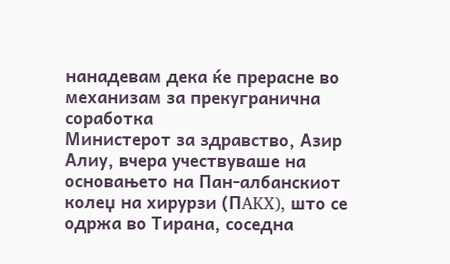нанадевам дека ќе прерасне во механизам за прекугранична соработка
Министерот за здравство, Азир Алиу, вчера учествуваше на основањето на Пан-албанскиот колеџ на хирурзи (ПAKX), што се одржа во Тирана, соседна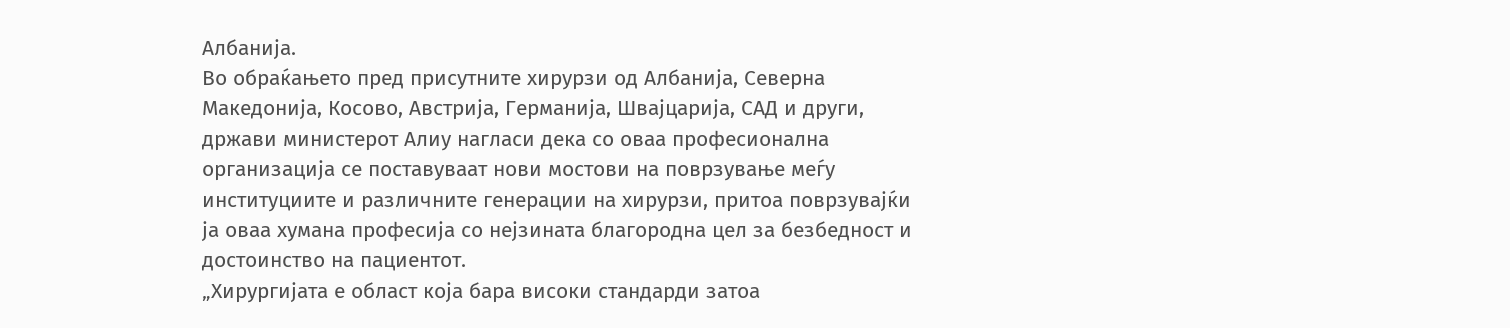Албанија.
Во обраќањето пред присутните хирурзи од Албанија, Северна Македонија, Косово, Австрија, Германија, Швајцарија, САД и други, држави министерот Алиу нагласи дека со оваа професионална организација се поставуваат нови мостови на поврзување меѓу институциите и различните генерации на хирурзи, притоа поврзувајќи ја оваа хумана професија со нејзината благородна цел за безбедност и достоинство на пациентот.
„Хирургијата е област која бара високи стандарди затоа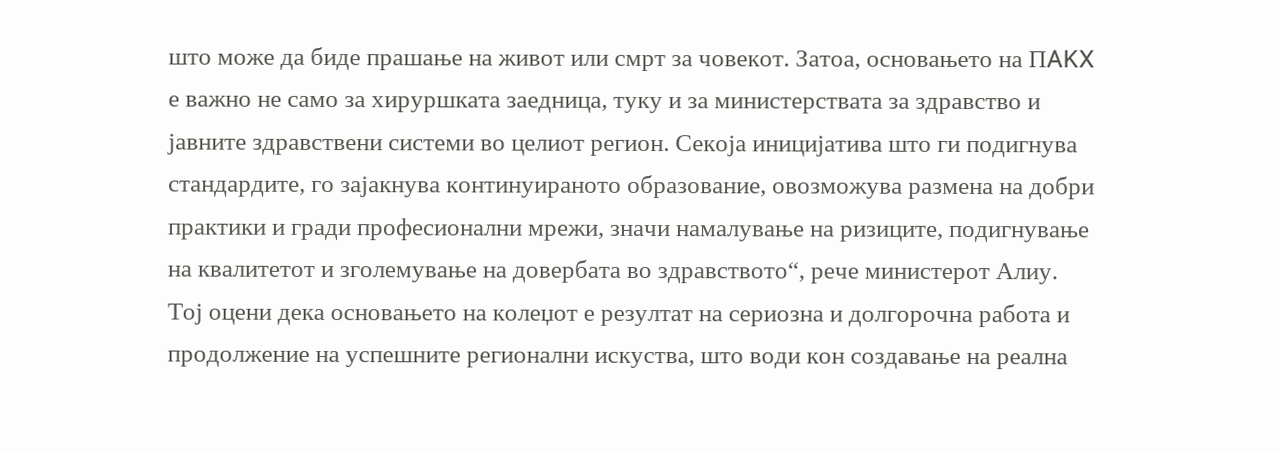што може да биде прашање на живот или смрт за човекот. Затоа, основањето на ПAKX е важно не само за хируршката заедница, туку и за министерствата за здравство и јавните здравствени системи во целиот регион. Секоја иницијатива што ги подигнува стандардите, го зајакнува континуираното образование, овозможува размена на добри практики и гради професионални мрежи, значи намалување на ризиците, подигнување на квалитетот и зголемување на довербата во здравството“, рече министерот Алиу.
Тој оцени дека основањето на колеџот е резултат на сериозна и долгорочна работа и продолжение на успешните регионални искуства, што води кон создавање на реална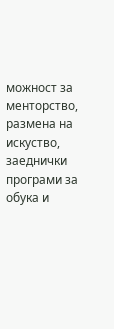можност за менторство, размена на искуство, заеднички програми за обука и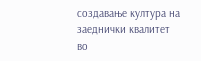создавање култура на заеднички квалитет во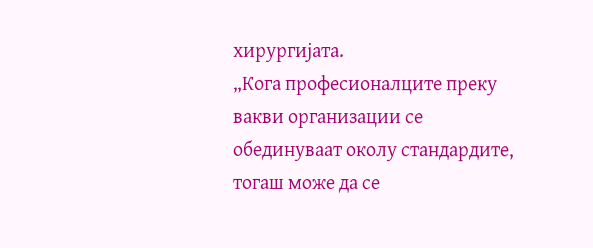хирургијата.
„Кога професионалците преку вакви организации се обединуваат околу стандардите, тогаш може да се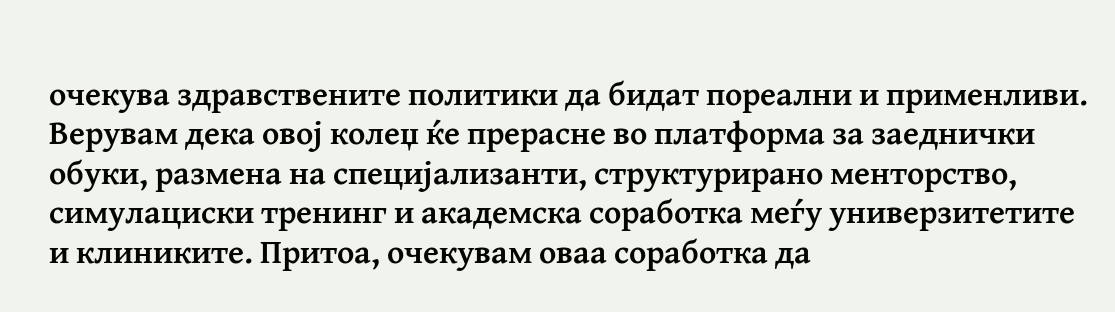очекува здравствените политики да бидат пореални и применливи. Верувам дека овој колеџ ќе прерасне во платформа за заеднички обуки, размена на специјализанти, структурирано менторство, симулациски тренинг и академска соработка меѓу универзитетите и клиниките. Притоа, очекувам оваа соработка да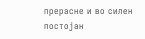прерасне и во силен постојан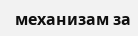механизам за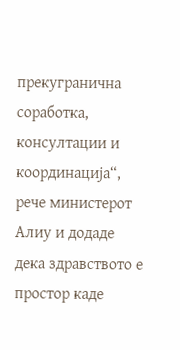прекугранична соработка, консултации и координација“, рече министерот Алиу и додаде дека здравството е простор каде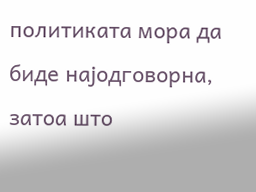политиката мора да биде најодговорна, затоа што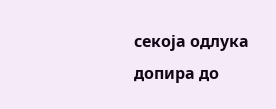секоја одлука допира до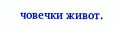човечки живот.